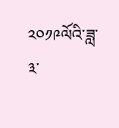༢༠༡༩ལོའི་ཟླ་༣་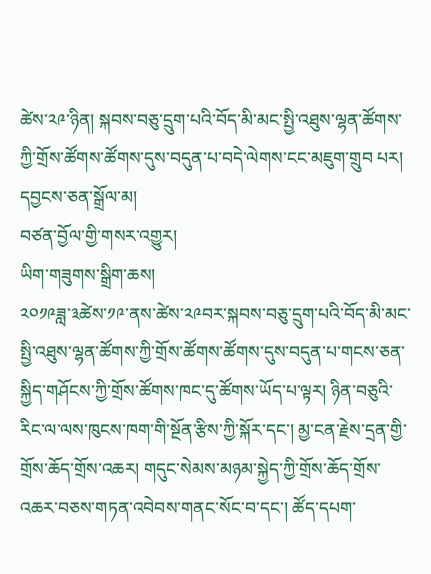ཚེས་༢༩་ཉིན། སྐབས་བཅུ་དྲུག་པའི་བོད་མི་མང་སྤྱི་འཐུས་ལྷན་ཚོགས་ཀྱི་གྲོས་ཚོགས་ཚོགས་དུས་བདུན་པ་བདེ་ལེགས་ངང་མཇུག་གྲུབ པར། དབྱངས་ཅན་སྒྲོལ་མ།
བཙན་བྱོལ་གྱི་གསར་འགྱུར།
ཡིག་གཟུགས་སྒྲིག་ཆས།
༢༠༡༩ཟླ་༣ཚེས་༡༩་ནས་ཚེས་༢༩བར་སྐབས་བཅུ་དྲུག་པའི་བོད་མི་མང་སྤྱི་འཐུས་ལྷན་ཚོགས་ཀྱི་གྲོས་ཚོགས་ཚོགས་དུས་བདུན་པ་གངས་ཅན་སྐྱིད་གཤོངས་ཀྱི་གྲོས་ཚོགས་ཁང་དུ་ཚོགས་ཡོད་པ་ལྟར། ཉིན་བཅུའི་རིང་ལ་ལས་ཁུངས་ཁག་གི་སྔོན་རྩིས་ཀྱི་སྐོར་དང་། མྱ་ངན་རྗེས་དྲན་གྱི་གྲོས་ཆོད་གྲོས་འཆར། གདུང་སེམས་མཉམ་སྐྱེད་ཀྱི་གྲོས་ཆོད་གྲོས་འཆར་བཅས་གཏན་འབེབས་གནང་སོང་བ་དང་། ཚོད་དཔག་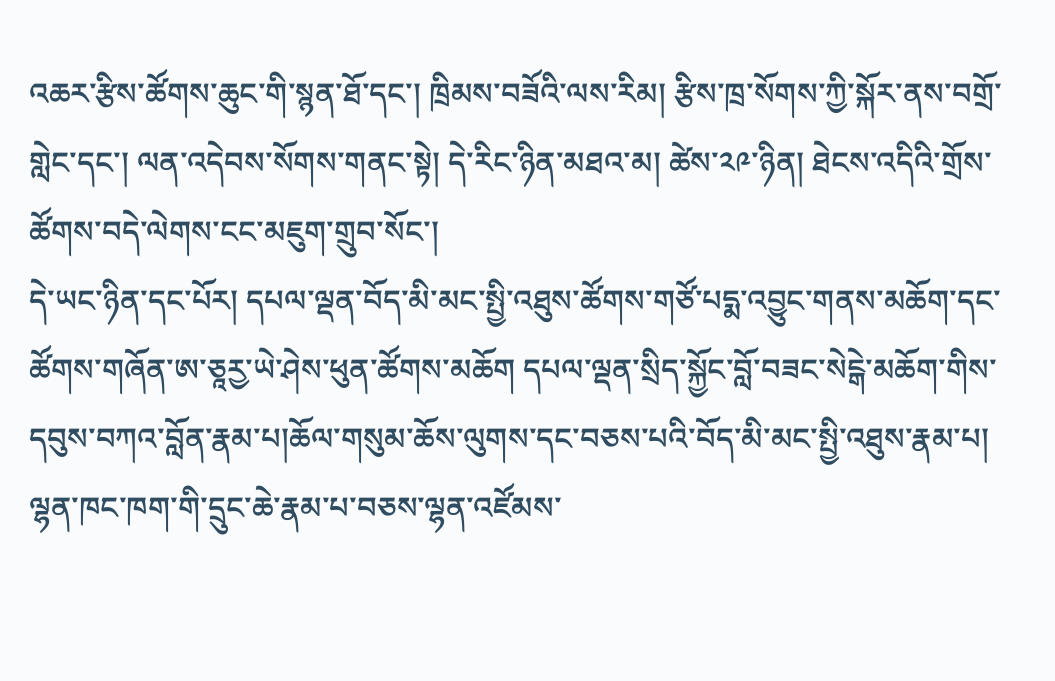འཆར་རྩིས་ཚོགས་ཆུང་གི་སྙན་ཐོ་དང་། ཁྲིམས་བཟོའི་ལས་རིམ། རྩིས་ཁྲ་སོགས་ཀྱི་སྐོར་ནས་བགྲོ་གླེང་དང་། ལན་འདེབས་སོགས་གནང་སྟེ། དེ་རིང་ཉིན་མཐའ་མ། ཚེས་༢༩་ཉིན། ཐེངས་འདིའི་གྲོས་ཚོགས་བདེ་ལེགས་ངང་མཇུག་གྲུབ་སོང་།
དེ་ཡང་ཉིན་དང་པོར། དཔལ་ལྡན་བོད་མི་མང་སྤྱི་འཐུས་ཚོགས་གཙོ་པདྨ་འབྱུང་གནས་མཆོག་དང་ཚོགས་གཞོན་ཨ་ཅཱརྱ་ཡེ་ཤེས་ཕུན་ཚོགས་མཆོག དཔལ་ལྡན་སྲིད་སྐྱོང་བློ་བཟང་སེངྒེ་མཆོག་གིས་དབུས་བཀའ་བློན་རྣམ་པ།ཆོལ་གསུམ་ཆོས་ལུགས་དང་བཅས་པའི་བོད་མི་མང་སྤྱི་འཐུས་རྣམ་པ། ལྷན་ཁང་ཁག་གི་དྲུང་ཆེ་རྣམ་པ་བཅས་ལྷན་འཛོམས་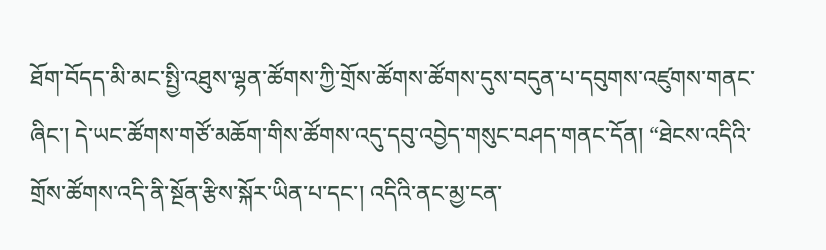ཐོག་བོདད་མི་མང་སྤྱི་འཐུས་ལྷན་ཚོགས་ཀྱི་གྲོས་ཚོགས་ཚོགས་དུས་བདུན་པ་དབུགས་འཛུགས་གནང་ཞིང་། དེ་ཡང་ཚོགས་གཙོ་མཆོག་གིས་ཚོགས་འདུ་དབུ་འབྱེད་གསུང་བཤད་གནང་དོན། “ཐེངས་འདིའི་གྲོས་ཚོགས་འདི་ནི་སྔོན་རྩིས་སྐོར་ཡིན་པ་དང་། འདིའི་ནང་མྱ་ངན་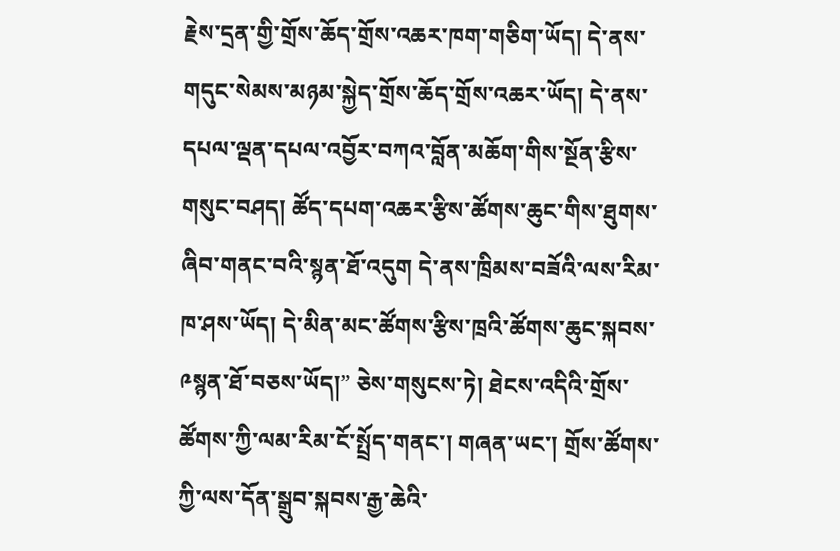རྗེས་དྲན་གྱི་གྲོས་ཆོད་གྲོས་འཆར་ཁག་གཅིག་ཡོད། དེ་ནས་གདུང་སེམས་མཉམ་སྐྱེད་གྲོས་ཆོད་གྲོས་འཆར་ཡོད། དེ་ནས་དཔལ་ལྡན་དཔལ་འབྱོར་བཀའ་བློན་མཆོག་གིས་སྔོན་རྩིས་གསུང་བཤད། ཚོད་དཔག་འཆར་རྩིས་ཚོགས་ཆུང་གིས་ཐུགས་ཞིབ་གནང་བའི་སྙན་ཐོ་འདུག དེ་ནས་ཁྲིམས་བཟོའི་ལས་རིམ་ཁ་ཤས་ཡོད། དེ་མིན་མང་ཚོགས་རྩིས་ཁྲའི་ཚོགས་ཆུང་སྐབས་༩སྙན་ཐོ་བཅས་ཡོད།” ཅེས་གསུངས་ཏེ། ཐེངས་འདིའི་གྲོས་ཚོགས་ཀྱི་ལམ་རིམ་ངོ་སྤྲོད་གནང་། གཞན་ཡང་། གྲོས་ཚོགས་ཀྱི་ལས་དོན་སྒྲུབ་སྐབས་རྒྱ་ཆེའི་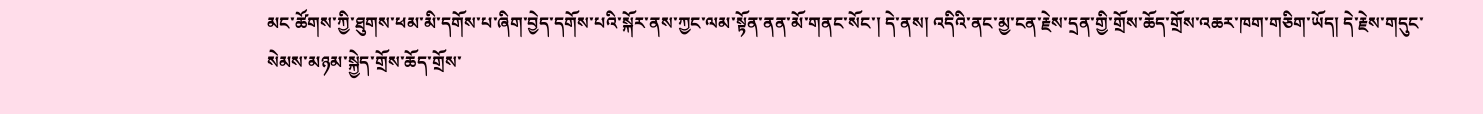མང་ཚོགས་ཀྱི་ཐུགས་ཕམ་མི་དགོས་པ་ཞིག་བྱེད་དགོས་པའི་སྐོར་ནས་ཀྱང་ལམ་སྟོན་ནན་མོ་གནང་སོང་། དེ་ནས། འདིའི་ནང་མྱ་ངན་རྗེས་དྲན་གྱི་གྲོས་ཆོད་གྲོས་འཆར་ཁག་གཅིག་ཡོད། དེ་རྗེས་གདུང་སེམས་མཉམ་སྐྱེད་གྲོས་ཆོད་གྲོས་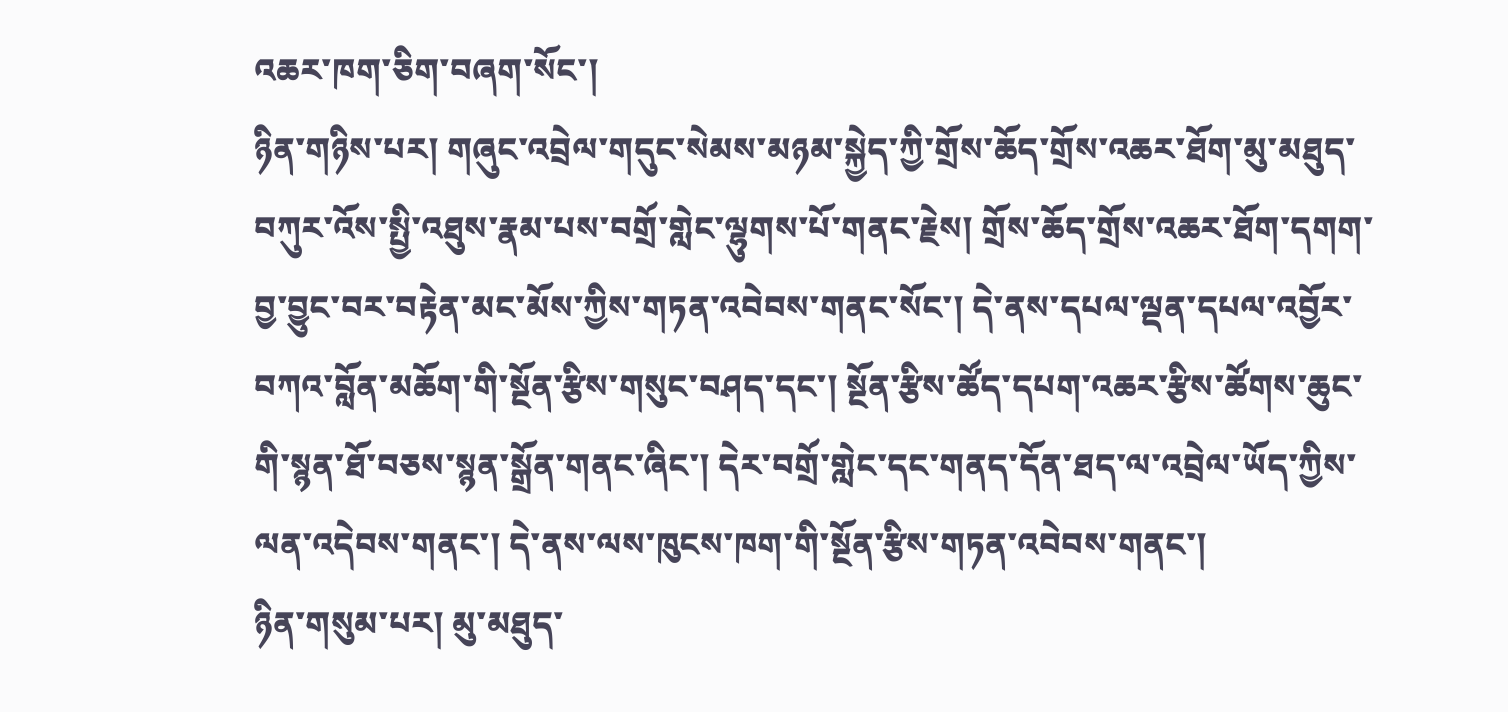འཆར་ཁག་ཅིག་བཞག་སོང་།
ཉིན་གཉིས་པར། གཞུང་འབྲེལ་གདུང་སེམས་མཉམ་སྐྱེད་ཀྱི་གྲོས་ཆོད་གྲོས་འཆར་ཐོག་མུ་མཐུད་བཀུར་འོས་སྤྱི་འཐུས་རྣམ་པས་བགྲོ་གླེང་ལྷུགས་པོ་གནང་རྗེས། གྲོས་ཆོད་གྲོས་འཆར་ཐོག་དགག་བྱ་བྱུང་བར་བརྟེན་མང་མོས་ཀྱིས་གཏན་འབེབས་གནང་སོང་། དེ་ནས་དཔལ་ལྡན་དཔལ་འབྱོར་བཀའ་བློན་མཆོག་གི་སྔོན་རྩིས་གསུང་བཤད་དང་། སྔོན་རྩིས་ཚོད་དཔག་འཆར་རྩིས་ཚོགས་ཆུང་གི་སྙན་ཐོ་བཅས་སྙན་སྒྲོན་གནང་ཞིང་། དེར་བགྲོ་གླེང་དང་གནད་དོན་ཐད་ལ་འབྲེལ་ཡོད་ཀྱིས་ལན་འདེབས་གནང་། དེ་ནས་ལས་ཁུངས་ཁག་གི་སྔོན་རྩིས་གཏན་འབེབས་གནང་།
ཉིན་གསུམ་པར། མུ་མཐུད་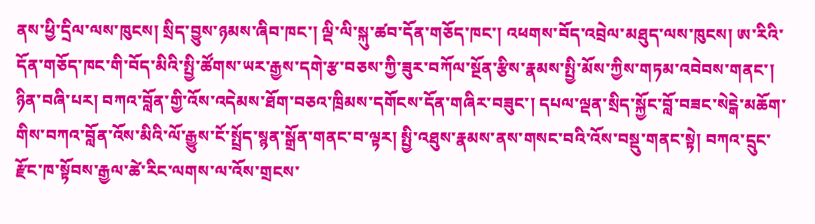ནས་ཕྱི་དྲིལ་ལས་ཁུངས། སྲིད་བྱུས་ཉམས་ཞིབ་ཁང་། ལྡི་ལི་སྐུ་ཚབ་དོན་གཅོད་ཁང་། འཕགས་བོད་འབྲེལ་མཐུད་ལས་ཁུངས། ཨ་རིའི་དོན་གཅོད་ཁང་གི་བོད་མིའི་སྤྱི་ཚོགས་ཡར་རྒྱས་དགེ་རྩ་བཅས་ཀྱི་ཟུར་བཀོལ་སྔོན་རྩིས་རྣམས་སྤྱི་མོས་ཀྱིས་གཏམ་འབེབས་གནང་། ཉིན་བཞི་པར། བཀའ་བློན་གྱི་འོས་འདེམས་ཐོག་བཅའ་ཁྲིམས་དགོངས་དོན་གཞིར་བཟུང་། དཔལ་ལྡན་སྲིད་སྐྱོང་བློ་བཟང་སེངྒེ་མཆོག་གིས་བཀའ་བློན་འོས་མིའི་ལོ་རྒྱུས་ངོ་སྤྲོད་སྙན་སྒྲོན་གནང་བ་ལྟར། སྤྱི་འཐུས་རྣམས་ནས་གསང་བའི་འོས་བསྡུ་གནང་སྟེ། བཀའ་དྲུང་རྫོང་ཁ་སྟོབས་རྒྱལ་ཚེ་རིང་ལགས་ལ་འོས་གྲངས་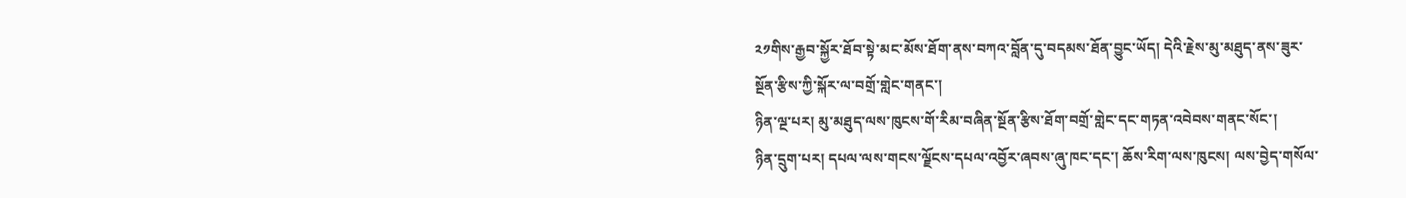༢༡གིས་རྒྱབ་སྐྱོར་ཐོབ་སྟེ་མང་མོས་ཐོག་ནས་བཀའ་བློན་དུ་བདམས་ཐོན་བྱུང་ཡོད། དེའི་རྗེས་མུ་མཐུད་ནས་ཟུར་སྔོན་རྩིས་ཀྱི་སྐོར་ལ་བགྲོ་གླེང་གནང་།
ཉིན་ལྔ་པར། མུ་མཐུད་ལས་ཁུངས་གོ་རིམ་བཞིན་སྔོན་རྩིས་ཐོག་བགྲོ་གླེང་དང་གཏན་འབེབས་གནང་སོང་།
ཉིན་དྲུག་པར། དཔལ་ལས་གངས་ལྗོངས་དཔལ་འབྱོར་ཞབས་ཞུ་ཁང་དང་། ཆོས་རིག་ལས་ཁུངས། ལས་བྱེད་གསོལ་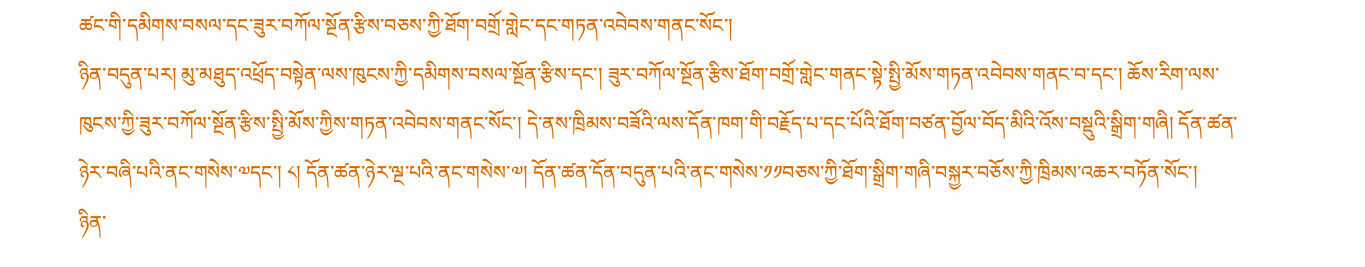ཚང་གི་དམིགས་བསལ་དང་ཟུར་བཀོལ་སྔོན་རྩིས་བཅས་ཀྱི་ཐོག་བགྲོ་གླེང་དང་གཏན་འབེབས་གནང་སོང་།
ཉིན་བདུན་པར། མུ་མཐུད་འཕྲོད་བསྟེན་ལས་ཁུངས་ཀྱི་དམིགས་བསལ་སྔོན་རྩིས་དང་། ཟུར་བཀོལ་སྔོན་རྩིས་ཐོག་བགྲོ་གླེང་གནང་སྟེ་སྤྱི་མོས་གཏན་འབེབས་གནང་བ་དང་། ཆོས་རིག་ལས་ཁུངས་ཀྱི་ཟུར་བཀོལ་སྔོན་རྩིས་སྤྱི་མོས་ཀྱིས་གཏན་འབེབས་གནང་སོང་། དེ་ནས་ཁྲིམས་བཟོའི་ལས་དོན་ཁག་གི་བརྗོད་པ་དང་པོའི་ཐོག་བཙན་བྱོལ་བོད་མིའི་འོས་བསྡུའི་སྒྲིག་གཞི། དོན་ཚན་ཉེར་བཞི་པའི་ནང་གསེས་༧དང་། ༨། དོན་ཚན་ཉེར་ལྔ་པའི་ནང་གསེས་༧། དོན་ཚན་དོན་བདུན་པའི་ནང་གསེས་༡༡བཅས་ཀྱི་ཐོག་སྒྲིག་གཞི་བསྐྱར་བཅོས་ཀྱི་ཁྲིམས་འཆར་བཏོན་སོང་།
ཉིན་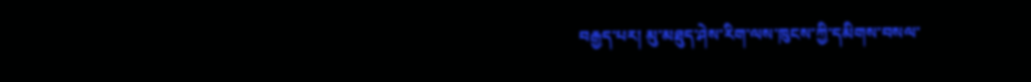བརྒྱད་པར། མུ་མཐུད་ཤེས་རིག་ལས་ཁུངས་ཀྱི་དམིགས་བསལ་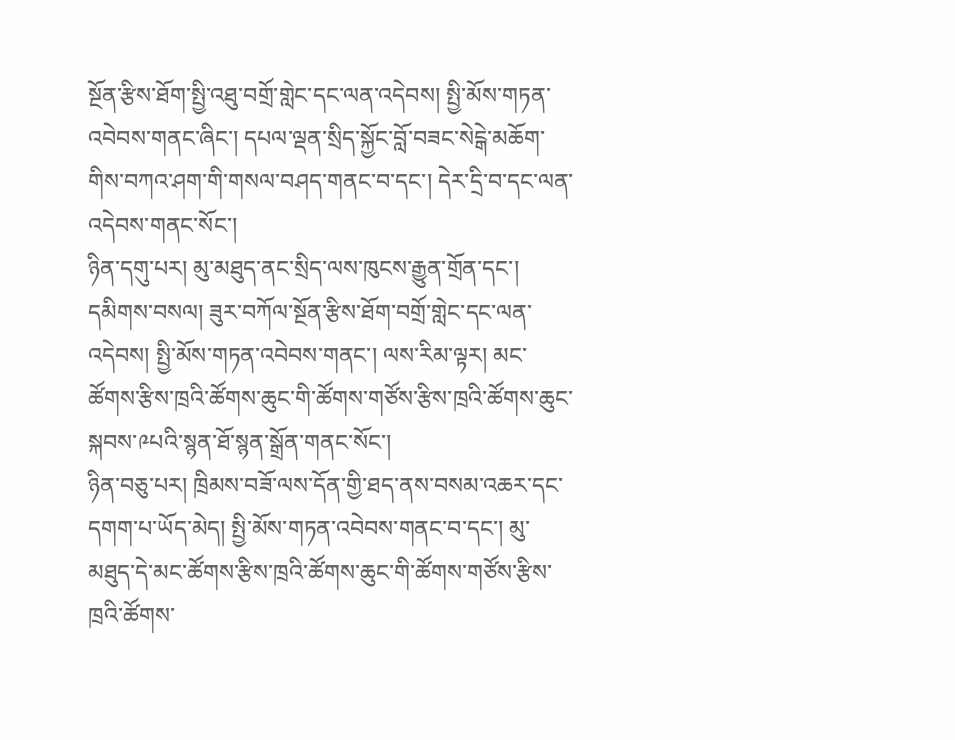སྔོན་རྩིས་ཐོག་སྤྱི་འཐུ་བགྲོ་གླེང་དང་ལན་འདེབས། སྤྱི་མོས་གཏན་འབེབས་གནང་ཞིང་། དཔལ་ལྡན་སྲིད་སྐྱོང་བློ་བཟང་སེངྒེ་མཆོག་གིས་བཀའ་ཤག་གི་གསལ་བཤད་གནང་བ་དང་། དེར་དྲི་བ་དང་ལན་འདེབས་གནང་སོང་།
ཉིན་དགུ་པར། མུ་མཐུད་ནང་སྲིད་ལས་ཁུངས་རྒྱུན་གྲོན་དང་། དམིགས་བསལ། ཟུར་བཀོལ་སྔོན་རྩིས་ཐོག་བགྲོ་གླེང་དང་ལན་འདེབས། སྤྱི་མོས་གཏན་འབེབས་གནང་། ལས་རིམ་ལྟར། མང་ཚོགས་རྩིས་ཁྲའི་ཚོགས་ཆུང་གི་ཚོགས་གཙོས་རྩིས་ཁྲའི་ཚོགས་ཆུང་སྐབས་༩པའི་སྙན་ཐོ་སྙན་སྒྲོན་གནང་སོང་།
ཉིན་བཅུ་པར། ཁྲིམས་བཟོ་ལས་དོན་གྱི་ཐད་ནས་བསམ་འཆར་དང་དགག་པ་ཡོད་མེད། སྤྱི་མོས་གཏན་འབེབས་གནང་བ་དང་། མུ་མཐུད་དེ་མང་ཚོགས་རྩིས་ཁྲའི་ཚོགས་ཆུང་གི་ཚོགས་གཙོས་རྩིས་ཁྲའི་ཚོགས་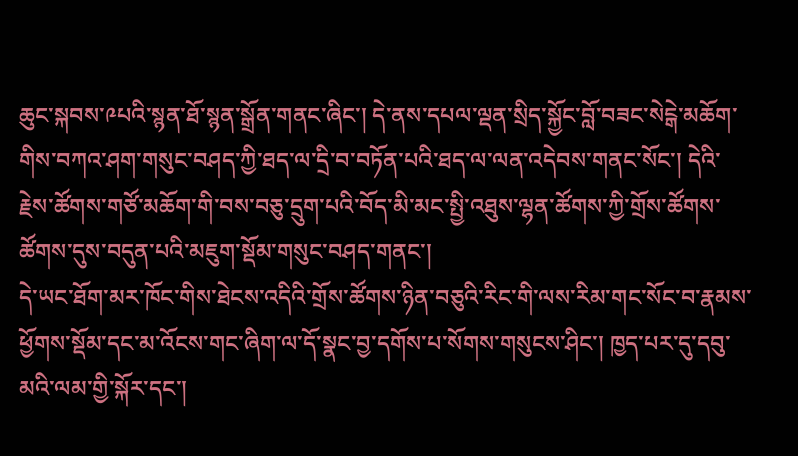ཆུང་སྐབས་༩པའི་སྙན་ཐོ་སྙན་སྒྲོན་གནང་ཞིང་། དེ་ནས་དཔལ་ལྡན་སྲིད་སྐྱོང་བློ་བཟང་སེངྒེ་མཆོག་གིས་བཀའ་ཤག་གསུང་བཤད་ཀྱི་ཐད་ལ་དྲི་བ་བཏོན་པའི་ཐད་ལ་ལན་འདེབས་གནང་སོང་། དེའི་རྗེས་ཚོགས་གཙོ་མཆོག་གི་བས་བཅུ་དྲུག་པའི་བོད་མི་མང་སྤྱི་འཐུས་ལྷན་ཚོགས་ཀྱི་གྲོས་ཚོགས་ཚོགས་དུས་བདུན་པའི་མཇུག་སྡོམ་གསུང་བཤད་གནང་།
དེ་ཡང་ཐོག་མར་ཁོང་གིས་ཐེངས་འདིའི་གྲོས་ཚོགས་ཉིན་བཅུའི་རིང་གི་ལས་རིམ་གང་སོང་བ་རྣམས་ཕྱོགས་སྡོམ་དང་མ་འོངས་གང་ཞིག་ལ་དོ་སྣང་བྱ་དགོས་པ་སོགས་གསུངས་ཤིང་། ཁྱད་པར་དུ་དབུ་མའི་ལམ་གྱི་སྐོར་དང་།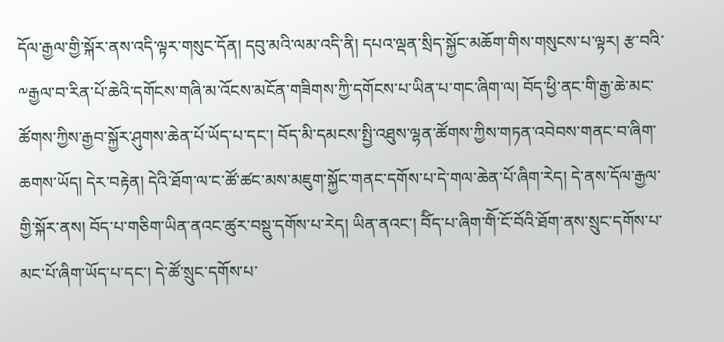དོལ་རྒྱལ་གྱི་སྐོར་ནས་འདི་ལྟར་གསུང་དོན། དབུ་མའི་ལམ་འདི་ནི། དཔའ་ལྡན་སྲིད་སྐྱོང་མཆོག་གིས་གསུངས་པ་ལྟར། རྩ་བའི་༸རྒྱལ་བ་རིན་པོ་ཆེའི་དགོངས་གཞི་མ་འོངས་མངོན་གཟིགས་ཀྱི་དགོངས་པ་ཡིན་པ་གང་ཞིག་ལ། བོད་ཕྱི་ནང་གི་རྒྱ་ཆེ་མང་ཚོགས་ཀྱིས་རྒྱབ་སྐྱོར་ཤུགས་ཆེན་པོ་ཡོད་པ་དང་། བོད་མི་དམངས་སྤྱི་འཐུས་ལྷན་ཚོགས་ཀྱིས་གཏན་འབེབས་གནང་བ་ཞིག་ཆགས་ཡོད། དེར་བརྟེན། དེའི་ཐོག་ལ་ང་ཚོ་ཚང་མས་མཇུག་སྐྱོང་གནང་དགོས་པ་དེ་གལ་ཆེན་པོ་ཞིག་རེད། དེ་ནས་དོལ་རྒྱལ་གྱི་སྐོར་ནས། བོད་པ་གཅིག་ཡིན་ནའང་ཚུར་བསྡུ་དགོས་པ་རེད། ཡིན་ནའང་། བོིད་པ་ཞིག་གིོ་ངོ་བོའི་ཐོག་ནས་སྲུང་དགོས་པ་མང་པོ་ཞིག་ཡོད་པ་དང་། དེ་ཚོ་སྲུང་དགོས་པ་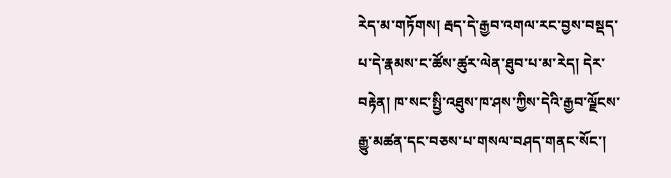རེད་མ་གཏོགས། རྦད་དེ་རྒྱབ་འགལ་རང་བྱས་བསྡད་པ་དེ་རྣམས་ང་ཚོས་ཚུར་ལེན་ཐུབ་པ་མ་རེད། དེར་བརྟེན། ཁ་སང་སྤྱི་འཐུས་ཁ་ཤས་ཀྱིས་དེའི་རྒྱབ་ལྗོངས་རྒྱུ་མཚན་དང་བཅས་པ་གསལ་བཤད་གནང་སོང་།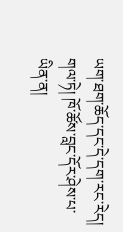ཡག་ཐག་ཆོད་དང་དེ་དག་རང་རེད། གལ་ཏེ། ཁོ་ཚོས་བླང་དོར་ཤེས་པ་ཡིན་ན།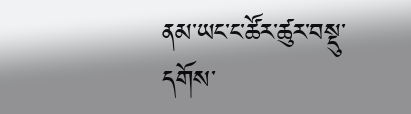ནམ་ཡང་ང་ཚོར་ཚུར་བསྡུ་དགོས་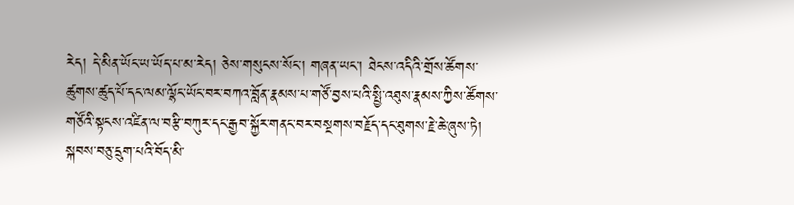རེད། དེ་མིན་ཡོང་ཡ་ཡོད་པ་མ་རེད། ཅེས་གསུངས་སོང་། གཞན་ཡང་། ཐེངས་འདིའི་གྲོས་ཚོགས་ཚུགས་ཚུད་པོ་དང་ལམ་ལྷོང་ཡོང་བར་བཀའ་བློན་རྣམས་པ་གཙོ་བྱས་པའི་སྤྱི་འཐུས་རྣམས་ཀྱིས་ཚོགས་གཙོའི་སྟངས་འཛིན་ལ་བརྩི་བཀུར་དང་རྒྱབ་སྐྱོར་གནང་བར་བསྔགས་བརྗོད་དང་ཐུགས་རྗེ་ཆེ་ཞུས་ཏེ། སྐབས་བཅུ་དྲུག་པའི་བོད་མི་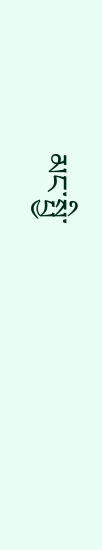མང་སྤྱི་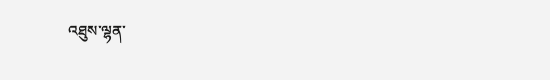འཐུས་ལྷན་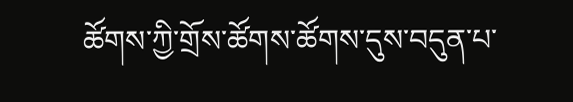ཚོགས་ཀྱི་གྲོས་ཚོགས་ཚོགས་དུས་བདུན་པ་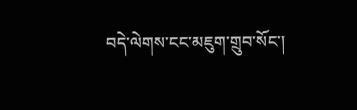བདེ་ལེགས་ངང་མཇུག་གྲུབ་སོང་།